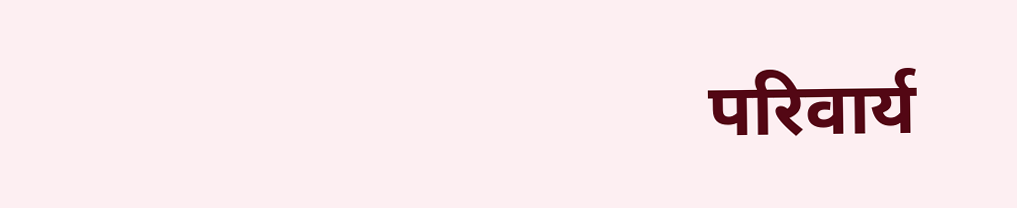परिवार्य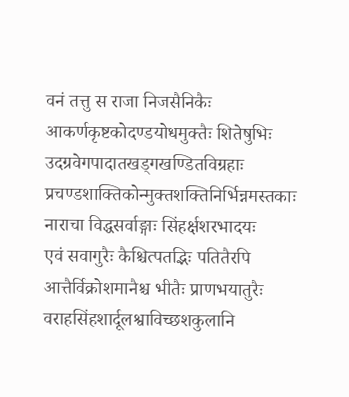वनं तत्तु स राजा निजसैनिकैः
आकर्णकृष्टकोदण्डयोधमुक्तैः शितेषुभिः
उदग्रवेगपादातखड्गखण्डितविग्रहाः
प्रचण्डशाक्तिकोन्मुक्तशक्तिनिर्भिन्नमस्तकाः
नाराचा विद्धसर्वाङ्गाः सिंहर्क्षशरभादयः
एवं सवागुरैः कैश्चित्पतद्भिः पतितैरपि
आत्तैर्विक्रोशमानैश्च भीतैः प्राणभयातुरैः
वराहसिंहशार्दूलश्वाविच्छशकुलानि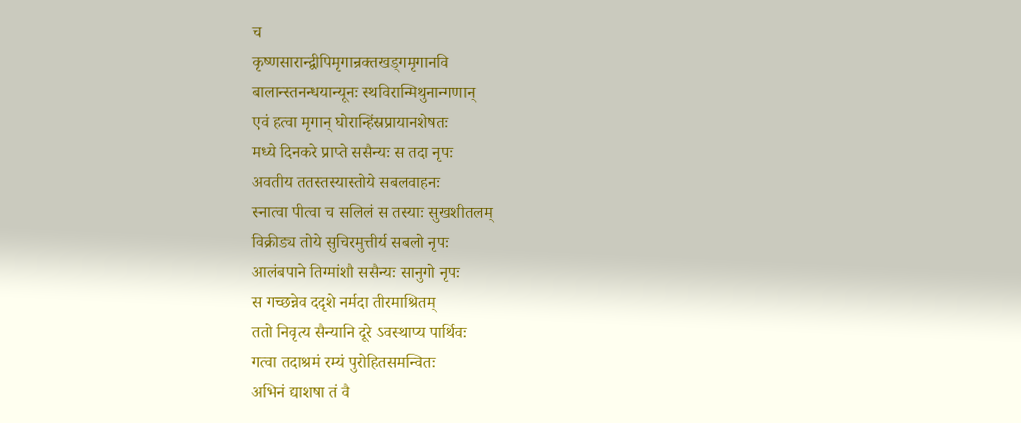च
कृष्णसारान्द्वीपिमृगान्रक्तखड्गमृगानवि
बालान्स्तनन्धयान्यूनः स्थविरान्मिथुनान्गणान्
एवं हत्वा मृगान् घोरान्हिंस्रप्रायानशेषतः
मध्ये दिनकरे प्राप्ते ससैन्यः स तदा नृपः
अवतीय ततस्तस्यास्तोये सबलवाहनः
स्नात्वा पीत्वा च सलिलं स तस्याः सुखशीतलम्
विक्रीड्य तोये सुचिरमुत्तीर्य सबलो नृपः
आलंबपाने तिग्मांशौ ससैन्यः सानुगो नृपः
स गच्छन्नेव ददृशे नर्मदा तीरमाश्रितम्
ततो निवृत्य सैन्यानि दूरे ऽवस्थाप्य पार्थिवः
गत्वा तदाश्रमं रम्यं पुरोहितसमन्वितः
अभिनं द्याशषा तं वै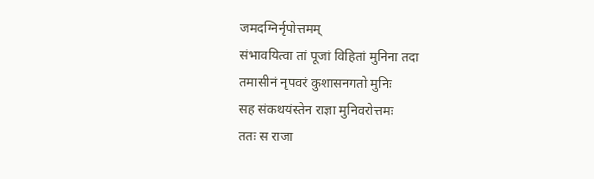जमदग्निर्नृपोत्तमम्
संभावयित्वा तां पूजां विहितां मुनिना तदा
तमासीनं नृपवरं कुशासनगतो मुनिः
सह संकथयंस्तेन राज्ञा मुनिवरोत्तमः
ततः स राजा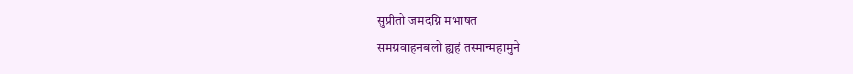सुप्रीतो जमदग्नि मभाषत
समग्रवाहनबलो ह्यहं तस्मान्महामुने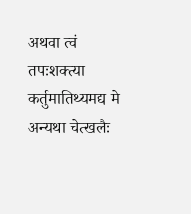अथवा त्वं तपःशक्त्या कर्तुमातिथ्यमद्य मे
अन्यथा चेत्खलैः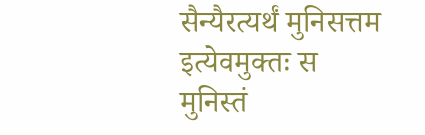सैन्यैरत्यर्थं मुनिसत्तम
इत्येवमुक्तः स मुनिस्तं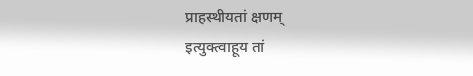प्राहस्थीयतां क्षणम्
इत्युक्त्वाहूय तां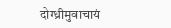दोग्ध्रीमुवाचायं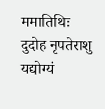ममातिथिः
दुदोह नृपतेराशु यद्योग्यं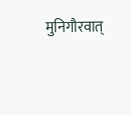मुनिगौरवात्